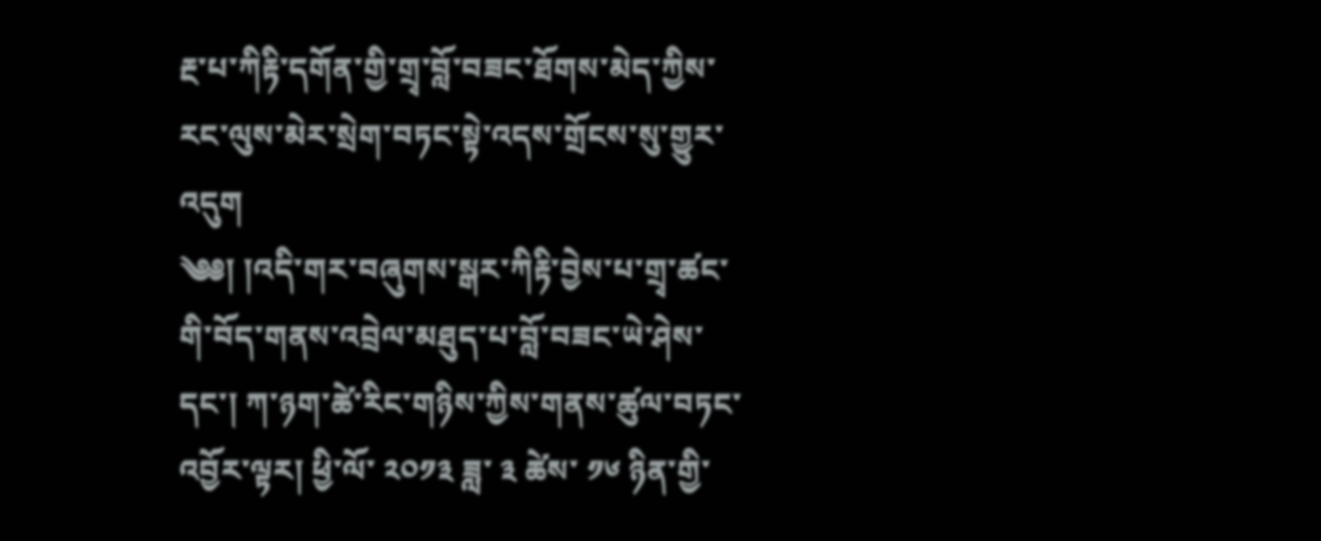རྔ་པ་ཀིརྟི་དགོན་གྱི་གྲྭ་བློ་བཟང་ཐོགས་མེད་ཀྱིས་རང་ལུས་མེར་སྲེག་བཏང་སྟེ་འདས་གྲོངས་སུ་གྱུར་འདུག
༄༅། །འདི་གར་བཞུགས་སྒར་ཀིརྟི་བྱེས་པ་གྲྭ་ཚང་གི་བོད་གནས་འབྲེལ་མཐུད་པ་བློ་བཟང་ཡེ་ཤེས་དང་། ཀ་ཉག་ཚེ་རིང་གཉིས་ཀྱིས་གནས་ཚུལ་བཏང་འབྱོར་ལྟར། ཕྱི་ལོ་ ༢༠༡༣ ཟླ་ ༣ ཚེས་ ༡༦ ཉིན་གྱི་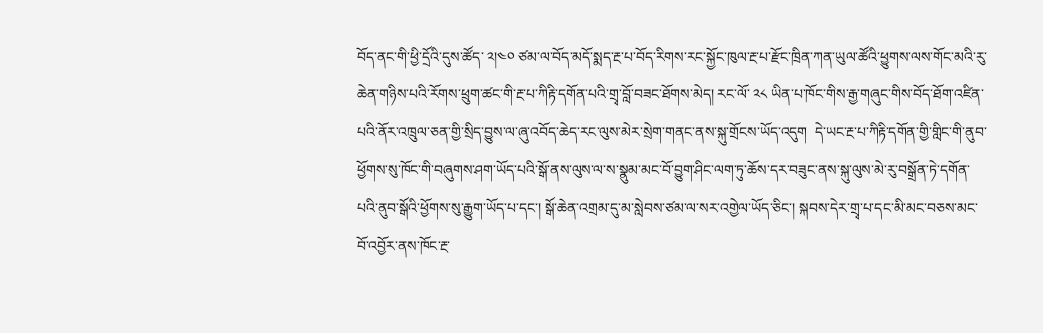བོད་ནང་གི་ཕྱི་དྲོའི་དུས་ཚོད་ ༢།༤༠ ཙམ་ལ་བོད་མདོ་སྨད་རྔ་པ་བོད་རིགས་རང་སྐྱོང་ཁུལ་རྔ་པ་རྫོང་ཁྲིན་ཀན་ཡུལ་ཚོའི་ཕྱུགས་ལས་གོང་མའི་རུ་ཆེན་གཉིས་པའི་རོགས་ཕྲུག་ཚང་གི་རྔ་པ་ཀིརྟི་དགོན་པའི་གྲྭ་བློ་བཟང་ཐོགས་མེད། རང་ལོ་ ༢༨ ཡིན་པ་ཁོང་གིས་རྒྱ་གཞུང་གིས་བོད་ཐོག་འཛིན་པའི་ནོར་འཁྲུལ་ཅན་གྱི་སྲིད་བྱུས་ལ་ཞུ་འབོད་ཆེད་རང་ལུས་མེར་སྲེག་གནང་ནས་སྐུ་གྲོངས་ཡོད་འདུག  དེ་ཡང་རྔ་པ་ཀིརྟི་དགོན་གྱི་གླིང་གི་ནུབ་ཕྱོགས་སུ་ཁོང་གི་བཞུགས་ཤག་ཡོད་པའི་སྒོ་ནས་ལུས་ལ་ས་སྣུམ་མང་བོ་བྱུག་ཤིང་ལག་ཏུ་ཆོས་དར་བཟུང་ནས་སྐུ་ལུས་མེ་རུ་བསྒྲོན་ཏེ་དགོན་པའི་ནུབ་སྒོའི་ཕྱོགས་སུ་རྒྱུག་ཡོད་པ་དང་། སྒོ་ཆེན་འགྲམ་དུ་མ་སླེབས་ཙམ་ལ་སར་འགྱེལ་ཡོད་ཅིང་། སྐབས་དེར་གྲྭ་པ་དང་མི་མང་བཅས་མང་བོ་འབྱོར་ནས་ཁོང་རྔ་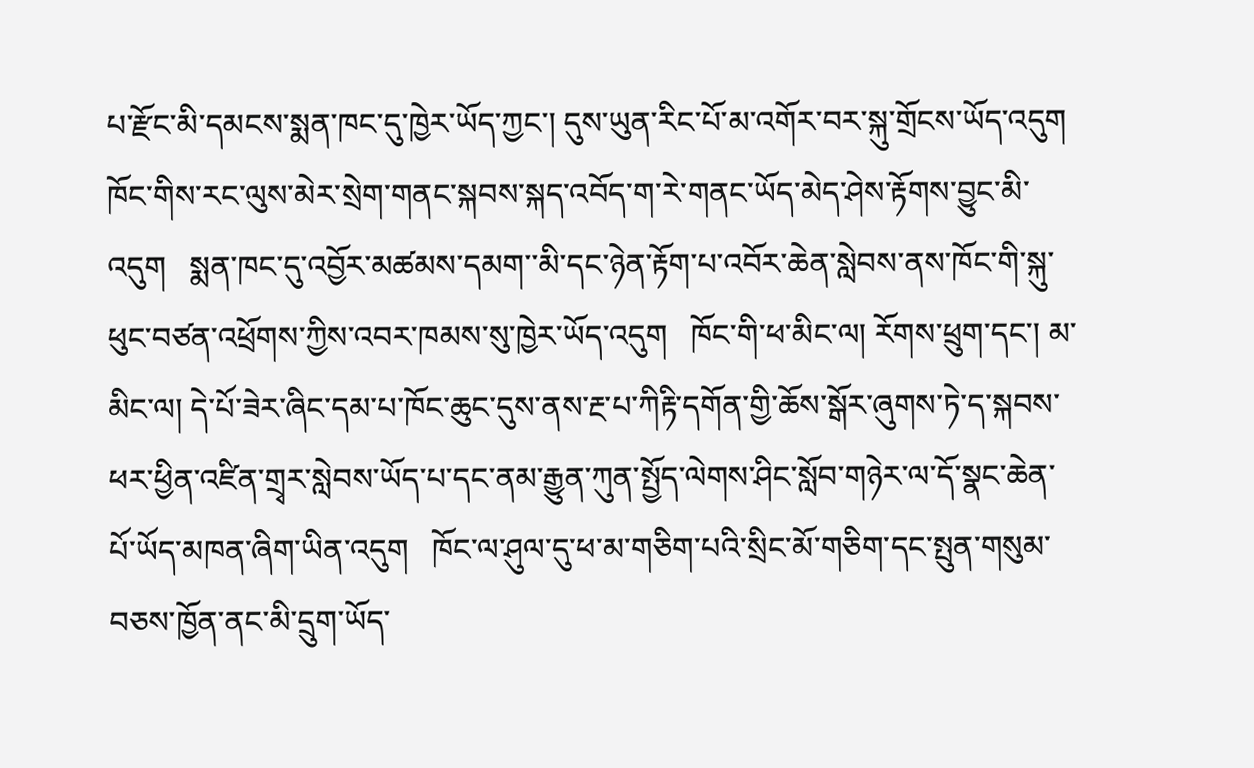པ་རྫོང་མི་དམངས་སྨན་ཁང་དུ་ཁྱེར་ཡོད་ཀྱང་། དུས་ཡུན་རིང་པོ་མ་འགོར་བར་སྐུ་གྲོངས་ཡོད་འདུག  ཁོང་གིས་རང་ལུས་མེར་སྲེག་གནང་སྐབས་སྐད་འབོད་ག་རེ་གནང་ཡོད་མེད་ཤེས་རྟོགས་བྱུང་མི་འདུག   སྨན་ཁང་དུ་འབྱོར་མཚམས་དམག་་མི་དང་ཉེན་རྟོག་པ་འབོར་ཆེན་སླེབས་ནས་ཁོང་གི་སྐུ་ཕུང་བཙན་འཕྲོགས་ཀྱིས་འབར་ཁམས་སུ་ཁྱེར་ཡོད་འདུག   ཁོང་གི་ཕ་མིང་ལ། རོགས་ཕྲུག་དང་། མ་མིང་ལ། དེ་པོ་ཟེར་ཞིང་དམ་པ་ཁོང་ཆུང་དུས་ནས་རྔ་པ་ཀིརྟི་དགོན་གྱི་ཆོས་སྒོར་ཞུགས་ཏེ་ད་སྐབས་ཕར་ཕྱིན་འཛིན་གྲྭར་སླེབས་ཡོད་པ་དང་ནམ་རྒྱུན་ཀུན་སྤྱོད་ལེགས་ཤིང་སློབ་གཉེར་ལ་དོ་སྣང་ཆེན་པོ་ཡོད་མཁན་ཞིག་ཡིན་འདུག   ཁོང་ལ་ཤུལ་དུ་ཕ་མ་གཅིག་པའི་སྲིང་མོ་གཅིག་དང་སྤུན་གསུམ་བཅས་ཁྱོན་ནང་མི་དྲུག་ཡོད་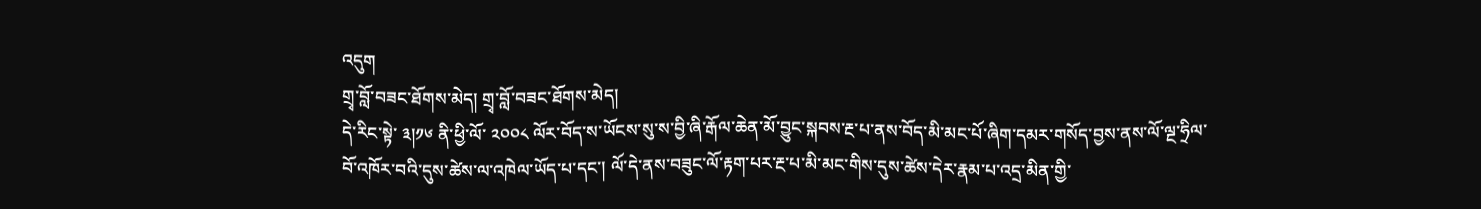འདུག
གྲྭ་བློ་བཟང་ཐོགས་མེད། གྲྭ་བློ་བཟང་ཐོགས་མེད།
དེ་རིང་སྟེ་ ༣།༡༦ ནི་ཕྱི་ལོ་ ༢༠༠༨ ལོར་བོད་ས་ཡོངས་སུ་ས་བྱི་ཞི་རྒོལ་ཆེན་མོ་བྱུང་སྐབས་རྔ་པ་ནས་བོད་མི་མང་པོ་ཞིག་དམར་གསོད་བྱས་ནས་ལོ་ལྔ་ཧྲིལ་བོ་འཁོར་བའི་དུས་ཚེས་ལ་འཁེལ་ཡོད་པ་དང་། ལོ་དེ་ནས་བཟུང་ལོ་རྟག་པར་རྔ་པ་མི་མང་གིས་དུས་ཚེས་དེར་རྣམ་པ་འདྲ་མིན་གྱི་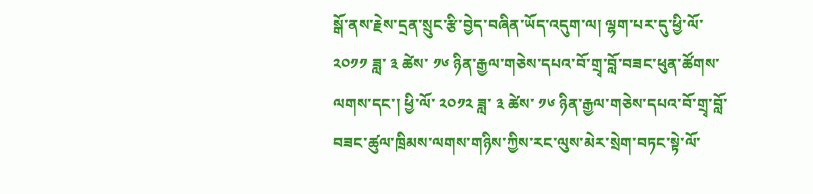སྒོ་ནས་རྗེས་དྲན་སྲུང་རྩི་བྱེད་བཞིན་ཡོད་འདུག་ལ། ལྷག་པར་དུ་ཕྱི་ལོ་ ༢༠༡༡ ཟླ་ ༣ ཚེས་ ༡༦ ཉིན་རྒྱལ་གཅེས་དཔའ་བོ་གྲྭ་བློ་བཟང་ཕུན་ཚོགས་ལགས་དང་། ཕྱི་ལོ་ ༢༠༡༢ ཟླ་ ༣ ཚེས་ ༡༦ ཉིན་རྒྱལ་གཅེས་དཔའ་བོ་གྲྭ་བློ་བཟང་ཚུལ་ཁྲིམས་ལགས་གཉིས་ཀྱིས་རང་ལུས་མེར་སྲེག་བཏང་སྟེ་ལོ་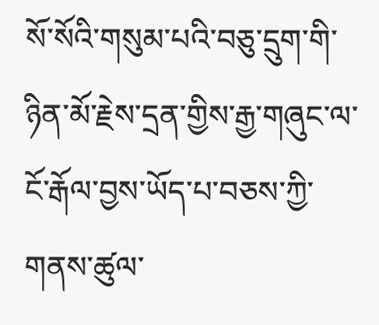སོ་སོའི་གསུམ་པའི་བཅུ་དྲུག་གི་ཉིན་མོ་རྗེས་དྲན་གྱིས་རྒྱ་གཞུང་ལ་ངོ་རྒོལ་བྱས་ཡོད་པ་བཅས་ཀྱི་གནས་ཚུལ་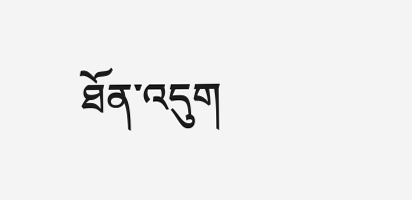ཐོན་འདུག